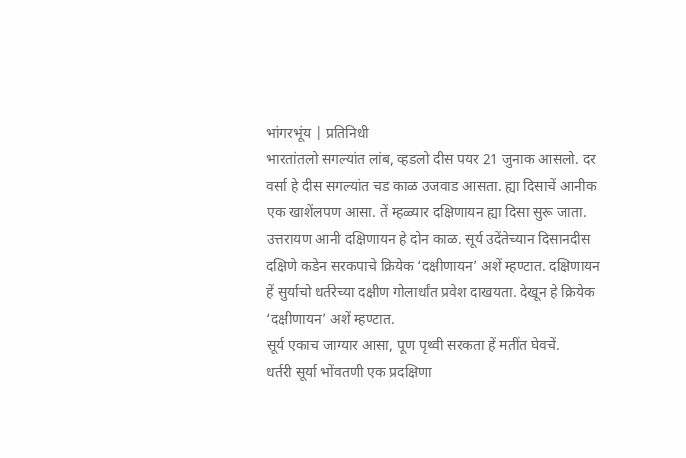भांगरभूंय | प्रतिनिधी
भारतांतलो सगल्यांत लांब, व्हडलो दीस पयर 21 जुनाक आसलो. दर वर्सा हे दीस सगल्यांत चड काळ उजवाड आसता. ह्या दिसाचें आनीक एक खाशेंलपण आसा. तें म्हळ्यार दक्षिणायन ह्या दिसा सुरू जाता. उत्तरायण आनी दक्षिणायन हे दोन काळ. सूर्य उदेंतेच्यान दिसानदीस दक्षिणे कडेन सरकपाचे क्रियेक ‘दक्षीणायन’ अशें म्हण्टात. दक्षिणायन हें सुर्याचो धर्तरेच्या दक्षीण गोलार्धांत प्रवेश दाखयता. देखून हे क्रियेक ‘दक्षीणायन’ अशें म्हण्टात.
सूर्य एकाच जाग्यार आसा, पूण पृथ्वी सरकता हें मतींत घेवचें.
धर्तरी सूर्या भोंवतणी एक प्रदक्षिणा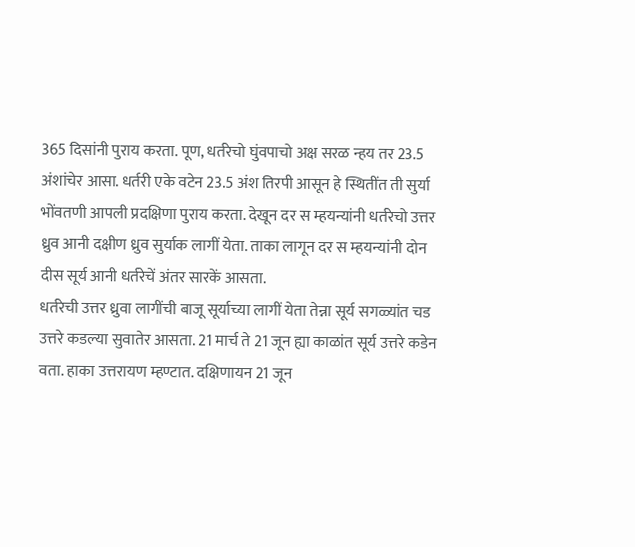365 दिसांनी पुराय करता. पूण, धर्तरेचो घुंवपाचो अक्ष सरळ न्हय तर 23.5 अंशांचेर आसा. धर्तरी एके वटेन 23.5 अंश तिरपी आसून हे स्थितींत ती सुर्या भोंवतणी आपली प्रदक्षिणा पुराय करता. देखून दर स म्हयन्यांनी धर्तरेचो उत्तर ध्रुव आनी दक्षीण ध्रुव सुर्याक लागीं येता. ताका लागून दर स म्हयन्यांनी दोन दीस सूर्य आनी धर्तरेचें अंतर सारकें आसता.
धर्तरेची उत्तर ध्रुवा लागींची बाजू सूर्याच्या लागीं येता तेन्ना सूर्य सगळ्यांत चड उत्तरे कडल्या सुवातेर आसता. 21 मार्च ते 21 जून ह्या काळांत सूर्य उत्तरे कडेन वता. हाका उत्तरायण म्हण्टात. दक्षिणायन 21 जून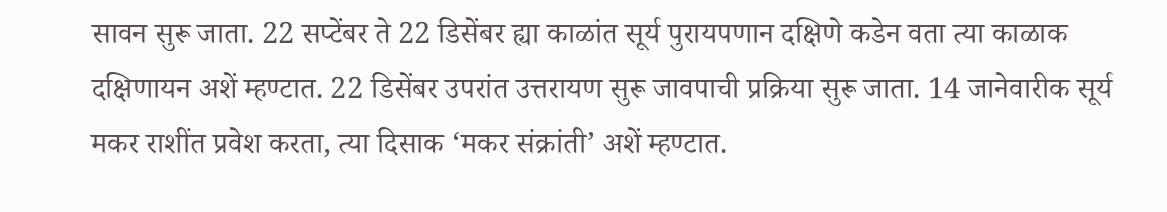सावन सुरू जाता. 22 सप्टेंबर ते 22 डिसेंबर ह्या काळांत सूर्य पुरायपणान दक्षिणे कडेन वता त्या काळाक दक्षिणायन अशें म्हण्टात. 22 डिसेंबर उपरांत उत्तरायण सुरू जावपाची प्रक्रिया सुरू जाता. 14 जानेवारीक सूर्य मकर राशींत प्रवेश करता, त्या दिसाक ‘मकर संक्रांती’ अशें म्हण्टात.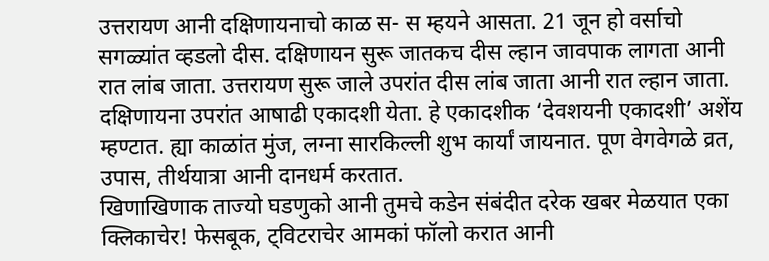उत्तरायण आनी दक्षिणायनाचो काळ स- स म्हयने आसता. 21 जून हो वर्साचो सगळ्यांत व्हडलो दीस. दक्षिणायन सुरू जातकच दीस ल्हान जावपाक लागता आनी रात लांब जाता. उत्तरायण सुरू जाले उपरांत दीस लांब जाता आनी रात ल्हान जाता. दक्षिणायना उपरांत आषाढी एकादशी येता. हे एकादशीक ‘देवशयनी एकादशी’ अशेंय म्हण्टात. ह्या काळांत मुंज, लग्ना सारकिल्ली शुभ कार्यां जायनात. पूण वेगवेगळे व्रत, उपास, तीर्थयात्रा आनी दानधर्म करतात.
खिणाखिणाक ताज्यो घडणुको आनी तुमचे कडेन संबंदीत दरेक खबर मेळयात एका क्लिकाचेर! फेसबूक, ट्विटराचेर आमकां फॉलो करात आनी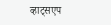व्हाट्सएप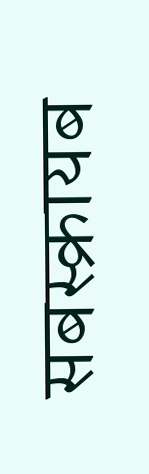सबस्क्रायब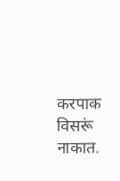करपाक विसरूं नाकात.